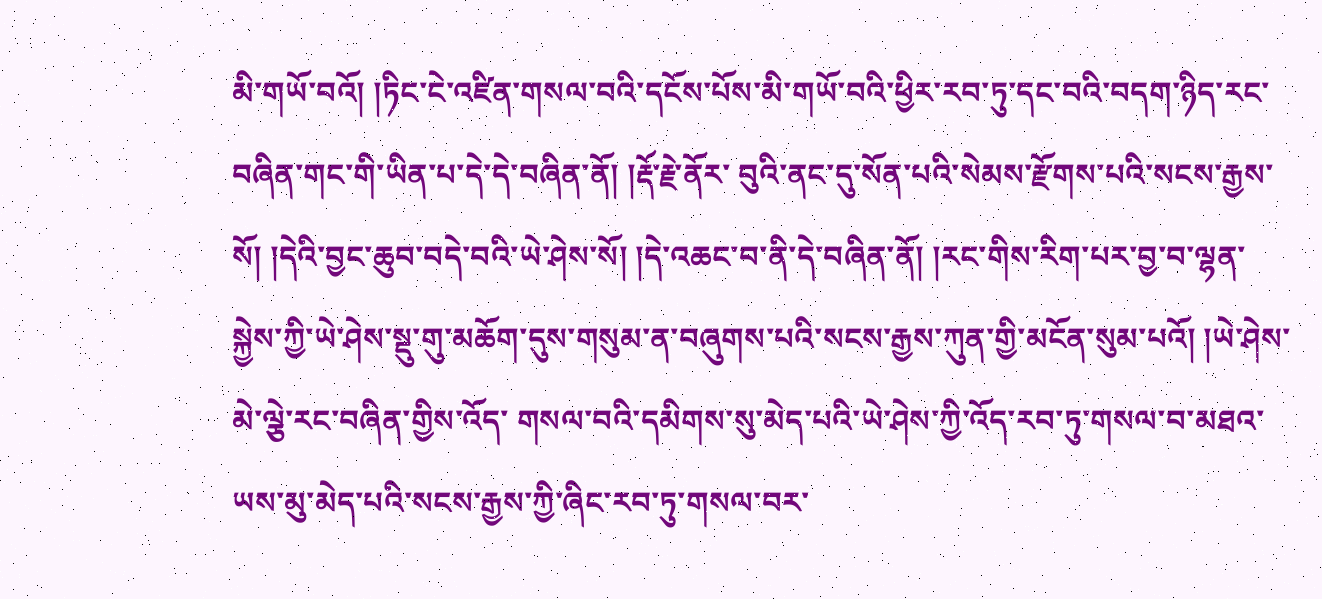མི་གཡོ་བའོ། །ཏིང་ངེ་འཛིན་གསལ་བའི་དངོས་པོས་མི་གཡོ་བའི་ཕྱིར་རབ་ཏུ་དང་བའི་བདག་ཉིད་རང་བཞིན་གང་གི་ཡིན་པ་དེ་དེ་བཞིན་ནོ། །རྡོ་རྗེ་ནོར་ བུའི་ནང་དུ་སོན་པའི་སེམས་རྫོགས་པའི་སངས་རྒྱས་སོ། །དེའི་བྱང་ཆུབ་བདེ་བའི་ཡེ་ཤེས་སོ། །དེ་འཆང་བ་ནི་དེ་བཞིན་ནོ། །རང་གིས་རིག་པར་བྱ་བ་ལྷན་སྐྱེས་ཀྱི་ཡེ་ཤེས་སྡུ་གུ་མཆོག་དུས་གསུམ་ན་བཞུགས་པའི་སངས་རྒྱས་ཀུན་གྱི་མངོན་སུམ་པའོ། །ཡེ་ཤེས་མེ་ལྕེ་རང་བཞིན་གྱིས་འོད་ གསལ་བའི་དམིགས་སུ་མེད་པའི་ཡེ་ཤེས་ཀྱི་འོད་རབ་ཏུ་གསལ་བ་མཐའ་ཡས་མུ་མེད་པའི་སངས་རྒྱས་ཀྱི་ཞིང་རབ་ཏུ་གསལ་བར་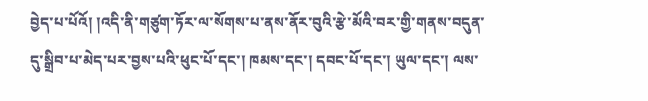བྱེད་པ་པོའོ། །འདི་ནི་གཙུག་ཏོར་ལ་སོགས་པ་ནས་ནོར་བུའི་རྩེ་མོའི་བར་གྱི་གནས་བདུན་དུ་སྒྲིབ་པ་མེད་པར་བྱས་པའི་ཕུང་པོ་དང་། ཁམས་དང་། དབང་པོ་དང་། ཡུལ་དང་། ལས་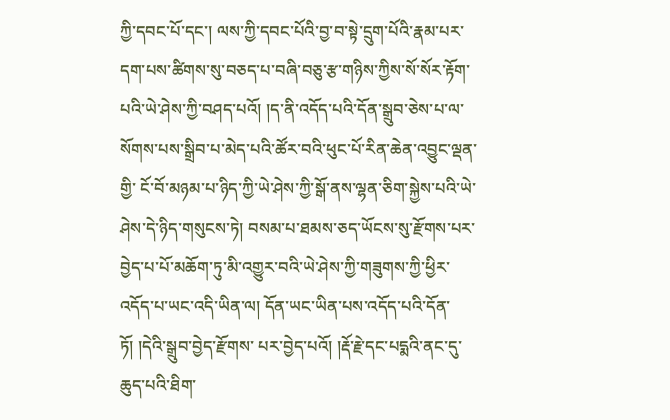ཀྱི་དབང་པོ་དང་། ལས་ཀྱི་དབང་པོའི་བྱ་བ་སྟེ་དྲུག་པོའི་རྣམ་པར་དག་པས་ཚིགས་སུ་བཅད་པ་བཞི་བཅུ་རྩ་གཉིས་ཀྱིས་སོ་སོར་རྟོག་པའི་ཡེ་ཤེས་ཀྱི་བཤད་པའོ། །ད་ནི་འདོད་པའི་དོན་སྒྲུབ་ཅེས་པ་ལ་སོགས་པས་སྒྲིབ་པ་མེད་པའི་ཚོར་བའི་ཕུང་པོ་རིན་ཆེན་འབྱུང་ལྡན་གྱི་ ངོ་བོ་མཉམ་པ་ཉིད་ཀྱི་ཡེ་ཤེས་ཀྱི་སྒོ་ནས་ལྷན་ཅིག་སྐྱེས་པའི་ཡེ་ཤེས་དེ་ཉིད་གསུངས་ཏེ། བསམ་པ་ཐམས་ཅད་ཡོངས་སུ་རྫོགས་པར་བྱེད་པ་པོ་མཆོག་ཏུ་མི་འགྱུར་བའི་ཡེ་ཤེས་ཀྱི་གཟུགས་ཀྱི་ཕྱིར་འདོད་པ་ཡང་འདི་ཡིན་ལ། དོན་ཡང་ཡིན་པས་འདོད་པའི་དོན་ཏོ། །དེའི་སྒྲུབ་བྱེད་རྫོགས་ པར་བྱེད་པའོ། །རྡོ་རྗེ་དང་པདྨའི་ནང་དུ་ཆུད་པའི་ཐིག་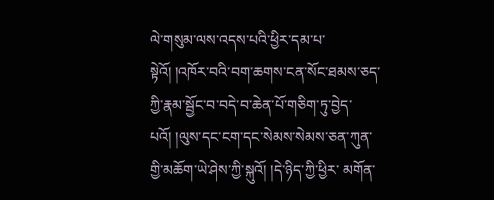ལེ་གསུམ་ལས་འདས་པའི་ཕྱིར་དམ་པ་སྟེའོ། །འཁོར་བའི་བག་ཆགས་ངན་སོང་ཐམས་ཅད་ཀྱི་རྣམ་སྦྱོང་བ་བདེ་བ་ཆེན་པོ་གཅིག་ཏུ་བྱེད་པའོ། །ལུས་དང་ངག་དང་སེམས་སེམས་ཅན་ཀུན་གྱི་མཆོག་ཡེ་ཤེས་ཀྱི་སྐུའོ། །དེ་ཉིད་ཀྱི་ཕྱིར་ མགོན་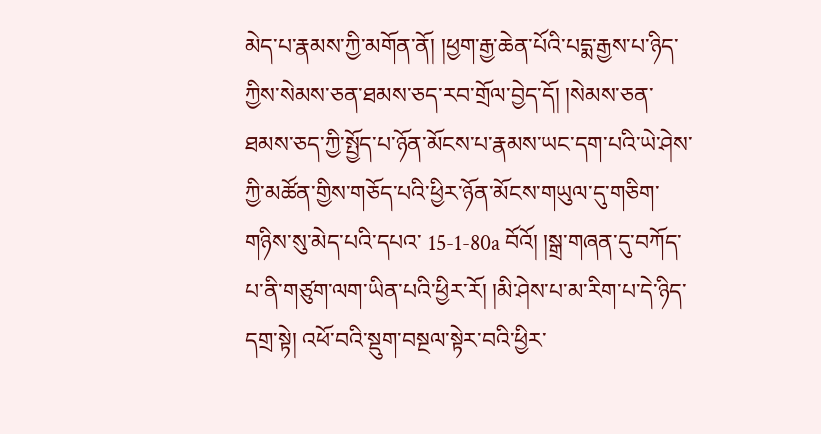མེད་པ་རྣམས་ཀྱི་མགོན་ནོ། །ཕྱག་རྒྱ་ཆེན་པོའི་པདྨ་རྒྱས་པ་ཉིད་ཀྱིས་སེམས་ཅན་ཐམས་ཅད་རབ་གྲོལ་བྱེད་དོ། །སེམས་ཅན་ཐམས་ཅད་ཀྱི་སྤྱོད་པ་ཉོན་མོངས་པ་རྣམས་ཡང་དག་པའི་ཡེ་ཤེས་ཀྱི་མཚོན་གྱིས་གཅོད་པའི་ཕྱིར་ཉོན་མོངས་གཡུལ་དུ་གཅིག་གཉིས་སུ་མེད་པའི་དཔའ་ 15-1-80a བོའོ། །སྒྲ་གཞན་དུ་བཀོད་པ་ནི་གཙུག་ལག་ཡིན་པའི་ཕྱིར་རོ། །མི་ཤེས་པ་མ་རིག་པ་དེ་ཉིད་དགྲ་སྟེ། འཕོ་བའི་སྡུག་བསྔལ་སྟེར་བའི་ཕྱིར་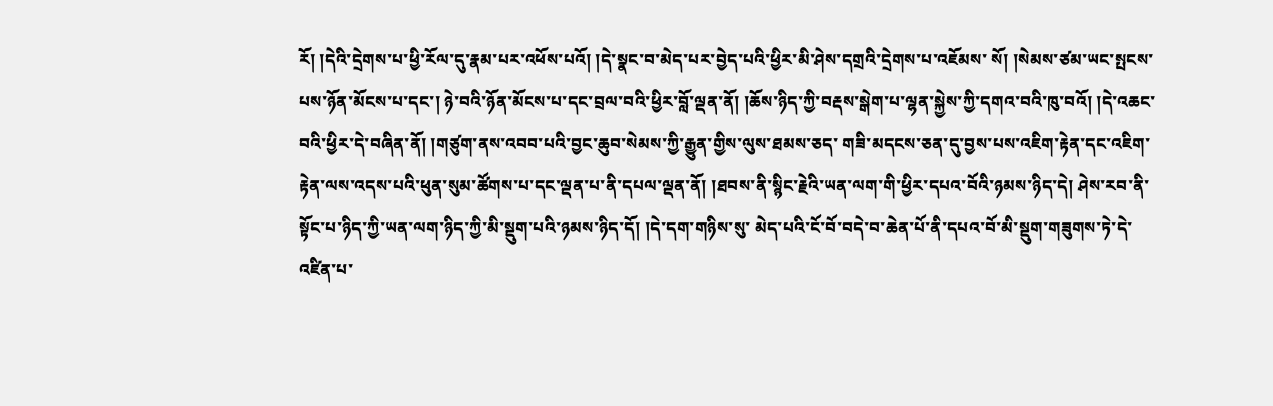རོ། །དེའི་དྲེགས་པ་ཕྱི་རོལ་དུ་རྣམ་པར་འཕོས་པའོ། །དེ་སྣང་བ་མེད་པར་བྱེད་པའི་ཕྱིར་མི་ཤེས་དགྲའི་དྲེགས་པ་འཇོམས་ སོ། །སེམས་ཙམ་ཡང་སྤངས་པས་ཉོན་མོངས་པ་དང་། ཉེ་བའི་ཉོན་མོངས་པ་དང་བྲལ་བའི་ཕྱིར་བློ་ལྡན་ནོ། །ཆོས་ཉིད་ཀྱི་བརྡས་སྒེག་པ་ལྷན་སྐྱེས་ཀྱི་དགའ་བའི་ཁུ་བའོ། །དེ་འཆང་བའི་ཕྱིར་དེ་བཞིན་ནོ། །གཙུག་ནས་འབབ་པའི་བྱང་ཆུབ་སེམས་ཀྱི་རྒྱུན་གྱིས་ལུས་ཐམས་ཅད་ གཟི་མདངས་ཅན་དུ་བྱས་པས་འཇིག་རྟེན་དང་འཇིག་རྟེན་ལས་འདས་པའི་ཕུན་སུམ་ཚོགས་པ་དང་ལྡན་པ་ནི་དཔལ་ལྡན་ནོ། །ཐབས་ནི་སྙིང་རྗེའི་ཡན་ལག་གི་ཕྱིར་དཔའ་བོའི་ཉམས་ཉིད་དེ། ཤེས་རབ་ནི་སྟོང་པ་ཉིད་ཀྱི་ཡན་ལག་ཉིད་ཀྱི་མི་སྡུག་པའི་ཉམས་ཉིད་དོ། །དེ་དག་གཉིས་སུ་ མེད་པའི་ངོ་བོ་བདེ་བ་ཆེན་པོ་ནི་དཔའ་བོ་མི་སྡུག་གཟུགས་ཏེ་དེ་འཛིན་པ་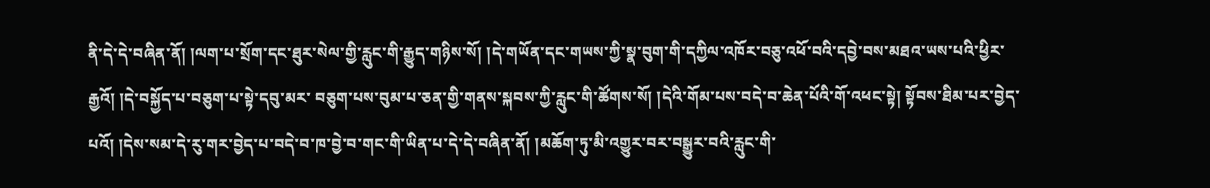ནི་དེ་དེ་བཞིན་ནོ། །ལག་པ་སྲོག་དང་ཐུར་སེལ་གྱི་རླུང་གི་རྒྱུད་གཉིས་སོ། །དེ་གཡོན་དང་གཡས་ཀྱི་སྣ་བུག་གི་དཀྱིལ་འཁོར་བཅུ་འཕོ་བའི་དབྱེ་བས་མཐའ་ཡས་པའི་ཕྱིར་རྒྱའོ། །དེ་བསྐྱོད་པ་བཅུག་པ་སྟེ་དབུ་མར་ བཅུག་པས་བུམ་པ་ཅན་གྱི་གནས་སྐབས་ཀྱི་རླུང་གི་ཚོགས་སོ། །དེའི་གོམ་པས་བདེ་བ་ཆེན་པོའི་གོ་འཕང་སྟེ། སྟོབས་ཐིམ་པར་བྱེད་པའོ། །དེས་སམ་དེ་རུ་གར་བྱེད་པ་བདེ་བ་ཁ་བྱེ་བ་གང་གི་ཡིན་པ་དེ་དེ་བཞིན་ནོ། །མཆོག་ཏུ་མི་འགྱུར་བར་བསྒྱུར་བའི་རླུང་གི་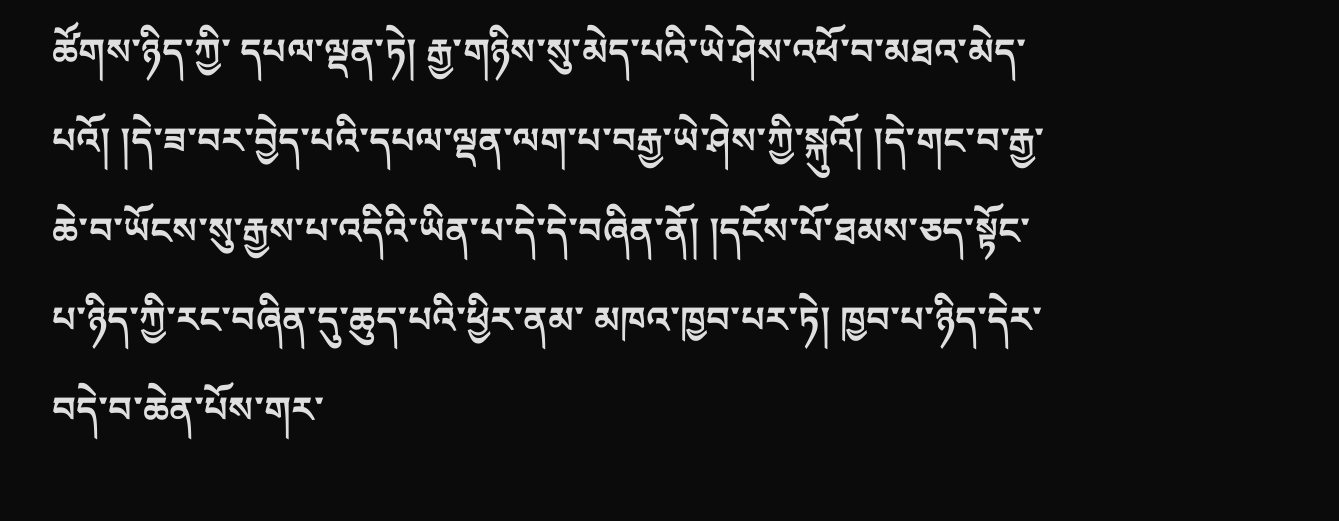ཚོགས་ཉིད་ཀྱི་ དཔལ་ལྡན་ཏེ། རྒྱ་གཉིས་སུ་མེད་པའི་ཡེ་ཤེས་འཕོ་བ་མཐའ་མེད་པའོ། །དེ་ཟ་བར་བྱེད་པའི་དཔལ་ལྡན་ལག་པ་བརྒྱ་ཡེ་ཤེས་ཀྱི་སྐུའོ། །དེ་གང་བ་རྒྱ་ཆེ་བ་ཡོངས་སུ་རྒྱས་པ་འདིའི་ཡིན་པ་དེ་དེ་བཞིན་ནོ། །དངོས་པོ་ཐམས་ཅད་སྟོང་པ་ཉིད་ཀྱི་རང་བཞིན་དུ་ཆུད་པའི་ཕྱིར་ནམ་ མཁའ་ཁྱབ་པར་ཏེ། ཁྱབ་པ་ཉིད་དེར་བདེ་བ་ཆེན་པོས་གར་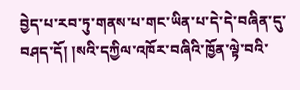བྱེད་པ་རབ་ཏུ་གནས་པ་གང་ཡིན་པ་དེ་དེ་བཞིན་དུ་བཤད་དོ། །སའི་དཀྱིལ་འཁོར་བཞིའི་ཁྱོན་ལྟེ་བའི་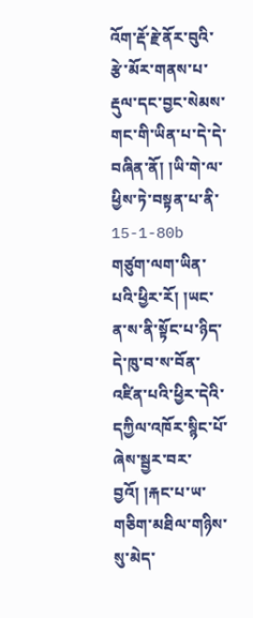འོག་རྡོ་རྗེ་ནོར་བུའི་རྩེ་མོར་གནས་པ་རྡུལ་དང་བྱང་སེམས་གང་གི་ཡིན་པ་དེ་དེ་བཞིན་ནོ། །ཡི་གེ་ལ་ཕྱིས་ཏེ་བསྟན་པ་ནི་ 15-1-80b གཙུག་ལག་ཡིན་པའི་ཕྱིར་རོ། །ཡང་ན་ས་ནི་སྟོང་པ་ཉིད་དེ་ཁུ་བ་ས་བོན་འཛིན་པའི་ཕྱིར་དེའི་དཀྱིལ་འཁོར་སྙིང་པོ་ཞེས་སྦྱར་བར་བྱའོ། །རྐང་པ་ཡ་གཅིག་མཐིལ་གཉིས་སུ་མེད་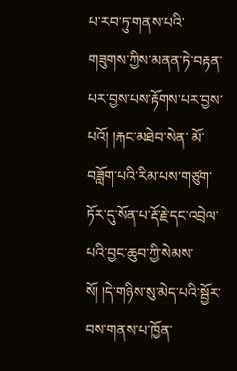པ་རབ་ཏུ་གནས་པའི་གཟུགས་ཀྱིས་མནན་ཏེ་བརྟན་པར་བྱས་པས་རྟོགས་པར་བྱས་པའོ། །རྐང་མཐེབ་སེན་ མོ་བཟློག་པའི་རིམ་པས་གཙུག་ཏོར་དུ་སོན་པ་རྡོ་རྗེ་དང་འབྲེལ་པའི་བྱང་ཆུབ་ཀྱི་སེམས་སོ། །དེ་གཉིས་སུ་མེད་པའི་སྦྱོར་བས་གནས་པ་ཁྱོན་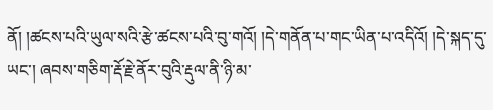ནོ། །ཚངས་པའི་ཡུལ་སའི་རྩེ་ཚངས་པའི་བུ་གའོ། །དེ་གནོན་པ་གང་ཡིན་པ་འདིའོ། །དེ་སྐད་དུ་ཡང་། ཞབས་གཅིག་རྡོ་རྗེ་ནོར་བུའི་རྡུལ་ནི་ཉི་མ་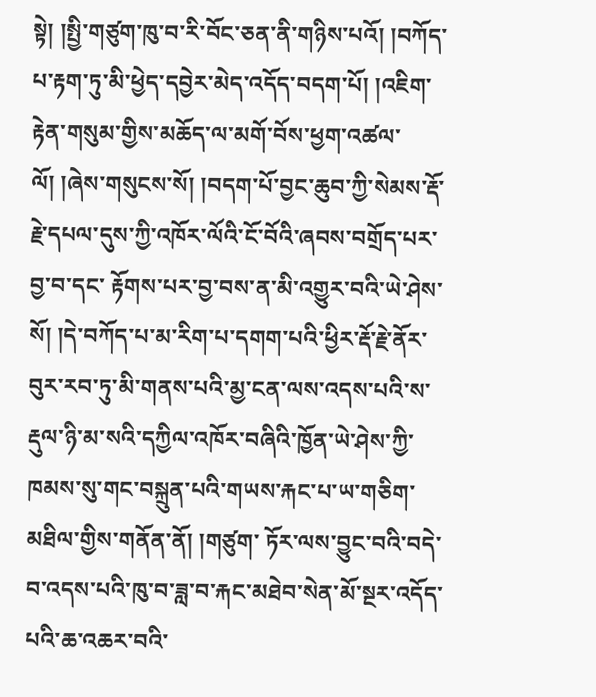སྟེ། །སྤྱི་གཙུག་ཁུ་བ་རི་བོང་ཅན་ནི་གཉིས་པའོ། །བཀོད་པ་རྟག་ཏུ་མི་ཕྱེད་དབྱེར་མེད་འདོད་བདག་པོ། །འཇིག་རྟེན་གསུམ་གྱིས་མཆོད་ལ་མགོ་བོས་ཕྱག་འཚལ་ལོ། །ཞེས་གསུངས་སོ། །བདག་པོ་བྱང་ཆུབ་ཀྱི་སེམས་རྡོ་རྗེ་དཔལ་དུས་ཀྱི་འཁོར་ལོའི་ངོ་བོའི་ཞབས་བགྲོད་པར་བྱ་བ་དང་ རྟོགས་པར་བྱ་བས་ན་མི་འགྱུར་བའི་ཡེ་ཤེས་སོ། །དེ་བཀོད་པ་མ་རིག་པ་དགག་པའི་ཕྱིར་རྡོ་རྗེ་ནོར་བུར་རབ་ཏུ་མི་གནས་པའི་མྱ་ངན་ལས་འདས་པའི་ས་རྡུལ་ཉི་མ་སའི་དཀྱིལ་འཁོར་བཞིའི་ཁྱོན་ཡེ་ཤེས་ཀྱི་ཁམས་སུ་གང་བསྐྲུན་པའི་གཡས་རྐང་པ་ཡ་གཅིག་མཐིལ་གྱིས་གནོན་ནོ། །གཙུག་ ཏོར་ལས་བྱུང་བའི་བདེ་བ་འདས་པའི་ཁུ་བ་ཟླ་བ་རྐང་མཐེབ་སེན་མོ་སྔར་འདོད་པའི་ཆ་འཆར་བའི་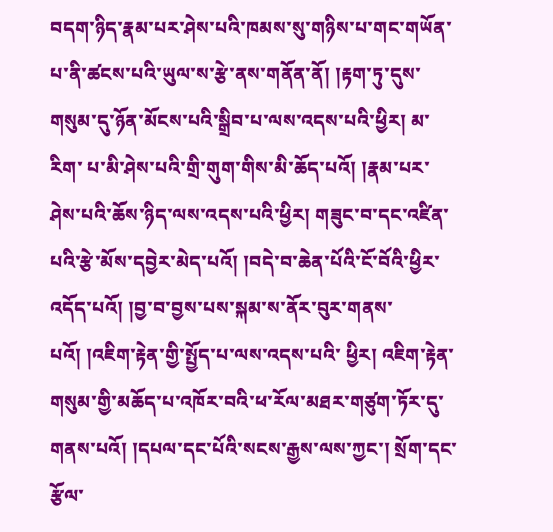བདག་ཉིད་རྣམ་པར་ཤེས་པའི་ཁམས་སུ་གཉིས་པ་གང་གཡོན་པ་ནི་ཚངས་པའི་ཡུལ་ས་རྩེ་ནས་གནོན་ནོ། །རྟག་ཏུ་དུས་གསུམ་དུ་ཉོན་མོངས་པའི་སྒྲིབ་པ་ལས་འདས་པའི་ཕྱིར། མ་རིག་ པ་མི་ཤེས་པའི་གྲི་གུག་གིས་མི་ཆོད་པའོ། །རྣམ་པར་ཤེས་པའི་ཆོས་ཉིད་ལས་འདས་པའི་ཕྱིར། གཟུང་བ་དང་འཛིན་པའི་རྩེ་མོས་དབྱེར་མེད་པའོ། །བདེ་བ་ཆེན་པོའི་ངོ་བོའི་ཕྱིར་འདོད་པའོ། །བྱ་བ་བྱས་པས་སྐམ་ས་ནོར་བུར་གནས་པའོ། །འཇིག་རྟེན་གྱི་སྤྱོད་པ་ལས་འདས་པའི་ ཕྱིར། འཇིག་རྟེན་གསུམ་གྱི་མཆོད་པ་འཁོར་བའི་ཕ་རོལ་མཐར་གཙུག་ཏོར་དུ་གནས་པའོ། །དཔལ་དང་པོའི་སངས་རྒྱས་ལས་ཀྱང་། སྲོག་དང་རྩོལ་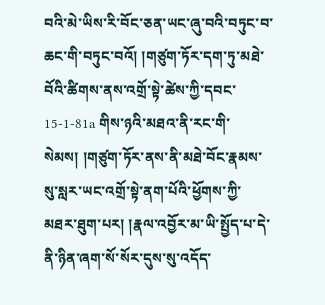བའི་མེ་ཡིས་རི་བོང་ཅན་ཡང་ཞུ་བའི་བཏུང་བ་ཆང་གི་བཏུང་བའོ། །གཙུག་ཏོར་དག་ཏུ་མཐེ་བོའི་ཚིགས་ནས་འགྲོ་སྟེ་ཚེས་ཀྱི་དབང་ 15-1-81a གིས་ཉའི་མཐའ་ནི་རང་གི་སེམས། །གཙུག་ཏོར་ནས་ནི་མཐེ་བོང་རྣམས་སུ་སླར་ཡང་འགྲོ་སྟེ་ནག་པོའི་ཕྱོགས་ཀྱི་མཐར་ཐུག་པར། །རྣལ་འབྱོར་མ་ཡི་སྤྱོད་པ་དེ་ནི་ཉིན་ཞག་སོ་སོར་དུས་སུ་འདོད་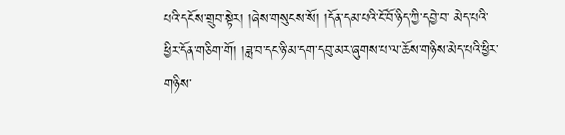པའི་དངོས་གྲུབ་སྟེར། །ཞེས་གསུངས་སོ། །དོན་དམ་པའི་ངོ་བོ་ཉིད་ཀྱི་དབྱེ་བ་ མེད་པའི་ཕྱིར་དོན་གཅིག་གོ། །ཟླ་བ་དང་ཉི་མ་དག་དབུ་མར་ཞུགས་པ་ལ་ཆོས་གཉིས་མེད་པའི་ཕྱིར་གཉིས་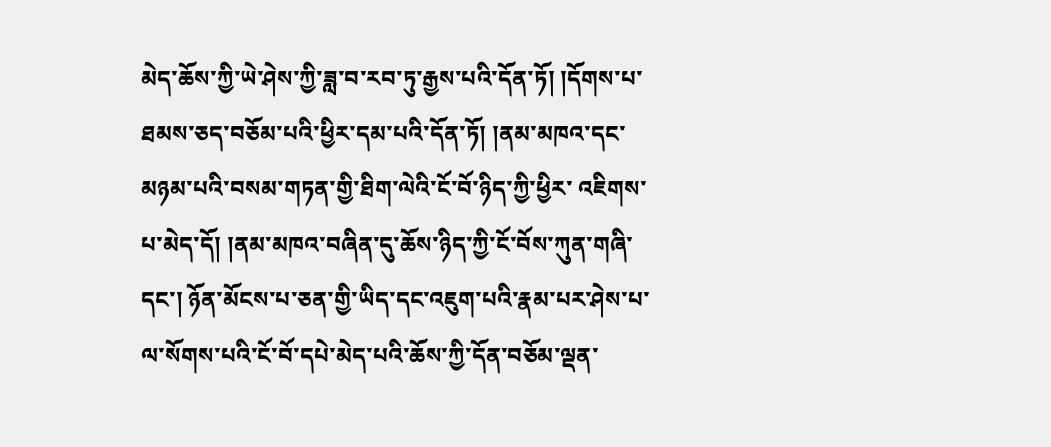མེད་ཆོས་ཀྱི་ཡེ་ཤེས་ཀྱི་ཟླ་བ་རབ་ཏུ་རྒྱས་པའི་དོན་ཏོ། །དོགས་པ་ཐམས་ཅད་བཅོམ་པའི་ཕྱིར་དམ་པའི་དོན་ཏོ། །ནམ་མཁའ་དང་མཉམ་པའི་བསམ་གཏན་གྱི་ཐིག་ལེའི་ངོ་བོ་ཉིད་ཀྱི་ཕྱིར་ འཇིགས་པ་མེད་དོ། །ནམ་མཁའ་བཞིན་དུ་ཆོས་ཉིད་ཀྱི་ངོ་བོས་ཀུན་གཞི་དང་། ཉོན་མོངས་པ་ཅན་གྱི་ཡིད་དང་འཇུག་པའི་རྣམ་པར་ཤེས་པ་ལ་སོགས་པའི་ངོ་བོ་དཔེ་མེད་པའི་ཆོས་ཀྱི་དོན་བཅོམ་ལྡན་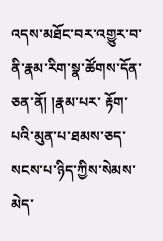འདས་མཐོང་བར་འགྱུར་བ་ནི་རྣམ་རིག་སྣ་ཚོགས་དོན་ཅན་ནོ། །རྣམ་པར་ རྟོག་པའི་མུན་པ་ཐམས་ཅད་སངས་པ་ཉིད་ཀྱིས་སེམས་མེད་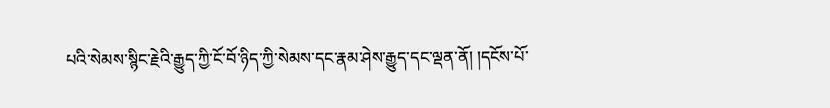པའི་སེམས་སྙིང་རྗེའི་རྒྱུད་ཀྱི་ངོ་བོ་ཉིད་ཀྱི་སེམས་དང་རྣམ་ཤེས་རྒྱུད་དང་ལྡན་ནོ། །དངོས་པོ་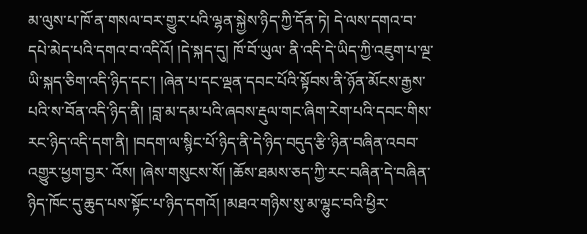མ་ལུས་པ་ཁོ་ན་གསལ་བར་གྱུར་པའི་ལྷན་སྐྱེས་ཉིད་ཀྱི་དོན་ཏེ། དེ་ལས་དགའ་བ་དཔེ་མེད་པའི་དགའ་བ་འདིའོ། །དེ་སྐད་དུ། ཁོ་བོ་ཡུལ་ ནི་འདི་དེ་ཡིད་ཀྱི་འཇུག་པ་ལྔ་ཡི་སྐད་ཅིག་འདི་ཉིད་དང་། །ཞེན་པ་དང་ལྡན་དབང་པོའི་སྟོབས་ནི་ཉོན་མོངས་རྒྱས་པའི་ས་བོན་འདི་ཉིད་ནི། །བླ་མ་དམ་པའི་ཞབས་རྡུལ་གང་ཞིག་རེག་པའི་དབང་གིས་རང་ཉིད་འདི་དག་ནི། །བདག་ལ་སྙིང་པོ་ཉིད་ནི་དེ་ཉིད་བདུད་རྩི་ཉིན་བཞིན་འབབ་འགྱུར་ཕྱག་བྱར་ འོས། །ཞེས་གསུངས་སོ། །ཆོས་ཐམས་ཅད་ཀྱི་རང་བཞིན་དེ་བཞིན་ཉིད་ཁོང་དུ་ཆུད་པས་སྟོང་པ་ཉིད་དགའོ། །མཐའ་གཉིས་སུ་མ་ལྷུང་བའི་ཕྱིར་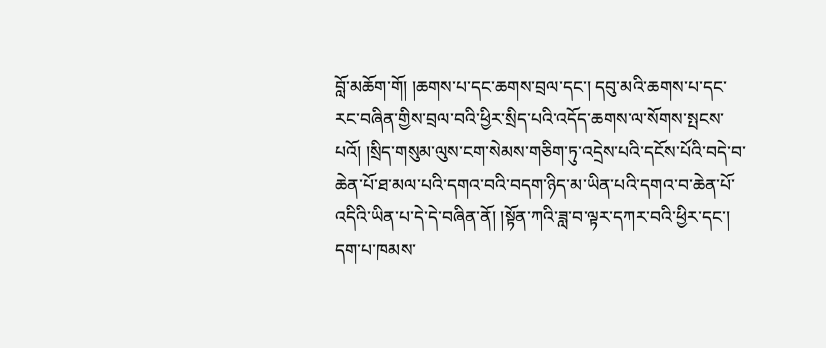བློ་མཆོག་གོ། །ཆགས་པ་དང་ཆགས་བྲལ་དང་། དབུ་མའི་ཆགས་པ་དང་རང་བཞིན་གྱིས་བྲལ་བའི་ཕྱིར་སྲིད་པའི་འདོད་ཆགས་ལ་སོགས་སྤངས་ པའོ། །སྲིད་གསུམ་ལུས་ངག་སེམས་གཅིག་ཏུ་འདྲེས་པའི་དངོས་པོའི་བདེ་བ་ཆེན་པོ་ཐ་མལ་པའི་དགའ་བའི་བདག་ཉིད་མ་ཡིན་པའི་དགའ་བ་ཆེན་པོ་འདིའི་ཡིན་པ་དེ་དེ་བཞིན་ནོ། །སྟོན་ཀའི་ཟླ་བ་ལྟར་དཀར་བའི་ཕྱིར་དང་། དག་པ་ཁམས་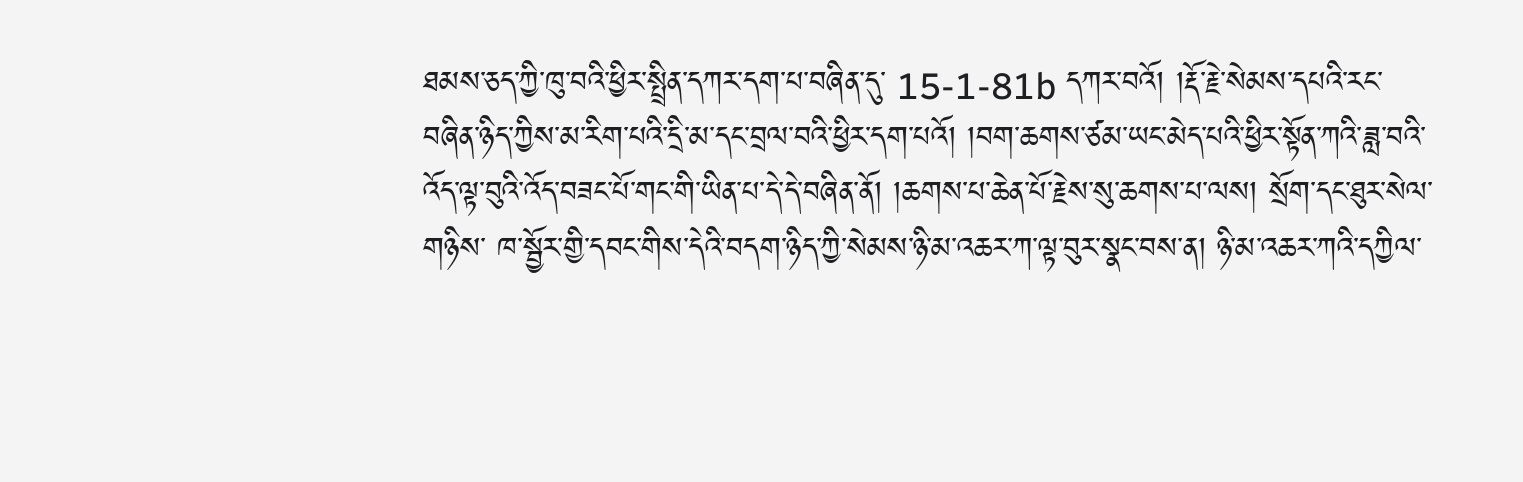ཐམས་ཅད་ཀྱི་ཁུ་བའི་ཕྱིར་སྤྲིན་དཀར་དག་པ་བཞིན་དུ་ 15-1-81b དཀར་བའོ། །རྡོ་རྗེ་སེམས་དཔའི་རང་བཞིན་ཉིད་ཀྱིས་མ་རིག་པའི་དྲི་མ་དང་བྲལ་བའི་ཕྱིར་དག་པའོ། །བག་ཆགས་ཙམ་ཡང་མེད་པའི་ཕྱིར་སྟོན་ཀའི་ཟླ་བའི་འོད་ལྟ་བུའི་འོད་བཟང་པོ་གང་གི་ཡིན་པ་དེ་དེ་བཞིན་ནོ། །ཆགས་པ་ཆེན་པོ་རྗེས་སུ་ཆགས་པ་ལས། སྲོག་དང་ཐུར་སེལ་གཉིས་ ཁ་སྦྱོར་གྱི་དབང་གིས་དེའི་བདག་ཉིད་ཀྱི་སེམས་ཉི་མ་འཆར་ཀ་ལྟ་བུར་སྣང་བས་ན། ཉི་མ་འཆར་ཀའི་དཀྱིལ་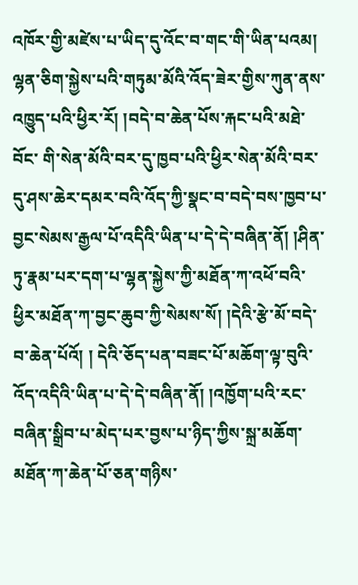འཁོར་གྱི་མཛེས་པ་ཡིད་དུ་འོང་བ་གང་གི་ཡིན་པའམ། ལྷན་ཅིག་སྐྱེས་པའི་གཏུམ་མོའི་འོད་ཟེར་གྱིས་ཀུན་ནས་འཁྱུད་པའི་ཕྱིར་རོ། །བདེ་བ་ཆེན་པོས་རྐང་པའི་མཐེ་བོང་ གི་སེན་མོའི་བར་དུ་ཁྱབ་པའི་ཕྱིར་སེན་མོའི་བར་དུ་ཤས་ཆེར་དམར་བའི་འོད་ཀྱི་སྣང་བ་བདེ་བས་ཁྱབ་པ་བྱང་སེམས་རྒྱལ་པོ་འདིའི་ཡིན་པ་དེ་དེ་བཞིན་ནོ། །ཤིན་ཏུ་རྣམ་པར་དག་པ་ལྷན་སྐྱེས་ཀྱི་མཐོན་ཀ་འཕོ་བའི་ཕྱིར་མཐོན་ཀ་བྱང་ཆུབ་ཀྱི་སེམས་སོ། །དེའི་རྩེ་མོ་བདེ་བ་ཆེན་པོའོ། ། དེའི་ཅོད་པན་བཟང་པོ་མཆོག་ལྟ་བུའི་འོད་འདིའི་ཡིན་པ་དེ་དེ་བཞིན་ནོ། །འཁྱོག་པའི་རང་བཞིན་སྒྲིབ་པ་མེད་པར་བྱས་པ་ཉིད་ཀྱིས་སྐྲ་མཆོག་མཐོན་ཀ་ཆེན་པོ་ཅན་གཉིས་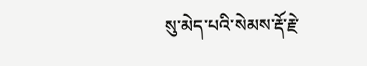སུ་མེད་པའི་སེམས་རྡོ་རྗེ་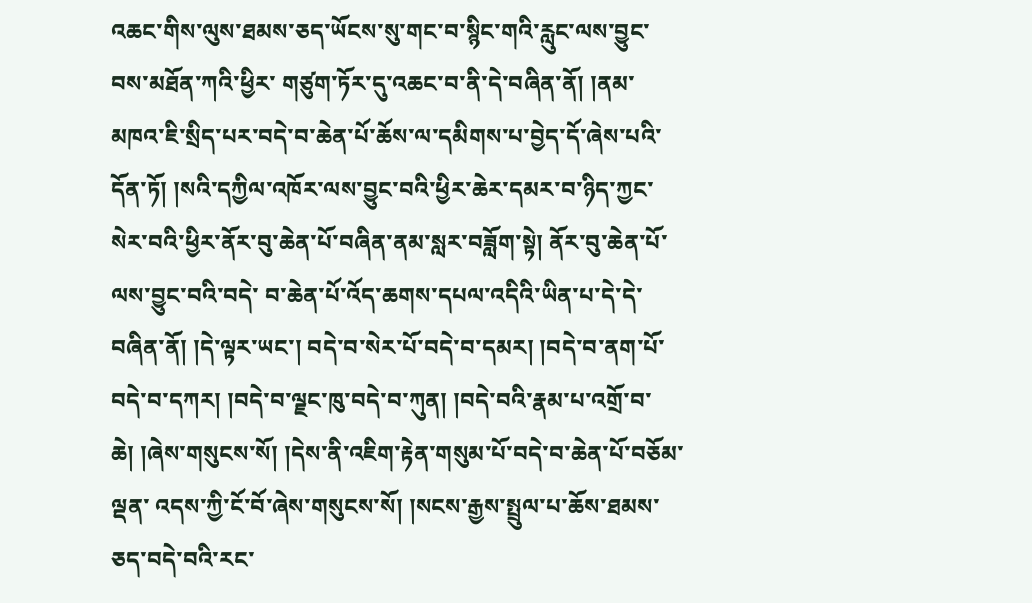འཆང་གིས་ལུས་ཐམས་ཅད་ཡོངས་སུ་གང་བ་སྙིང་གའི་རླུང་ལས་བྱུང་བས་མཐོན་ཀའི་ཕྱིར་ གཙུག་ཏོར་དུ་འཆང་བ་ནི་དེ་བཞིན་ནོ། །ནམ་མཁའ་ཇི་སྲིད་པར་བདེ་བ་ཆེན་པོ་ཆོས་ལ་དམིགས་པ་བྱེད་དོ་ཞེས་པའི་དོན་ཏོ། །སའི་དཀྱིལ་འཁོར་ལས་བྱུང་བའི་ཕྱིར་ཆེར་དམར་བ་ཉིད་ཀྱང་སེར་བའི་ཕྱིར་ནོར་བུ་ཆེན་པོ་བཞིན་ནམ་སླར་བཟློག་སྟེ། ནོར་བུ་ཆེན་པོ་ལས་བྱུང་བའི་བདེ་ བ་ཆེན་པོ་འོད་ཆགས་དཔལ་འདིའི་ཡིན་པ་དེ་དེ་བཞིན་ནོ། །དེ་ལྟར་ཡང་། བདེ་བ་སེར་པོ་བདེ་བ་དམར། །བདེ་བ་ནག་པོ་བདེ་བ་དཀར། །བདེ་བ་ལྗང་ཁུ་བདེ་བ་ཀུན། །བདེ་བའི་རྣམ་པ་འགྲོ་བ་ཆེ། །ཞེས་གསུངས་སོ། །དེས་ནི་འཇིག་རྟེན་གསུམ་པོ་བདེ་བ་ཆེན་པོ་བཅོམ་ལྡན་ འདས་ཀྱི་ངོ་བོ་ཞེས་གསུངས་སོ། །སངས་རྒྱས་སྤྲུལ་པ་ཆོས་ཐམས་ཅད་བདེ་བའི་རང་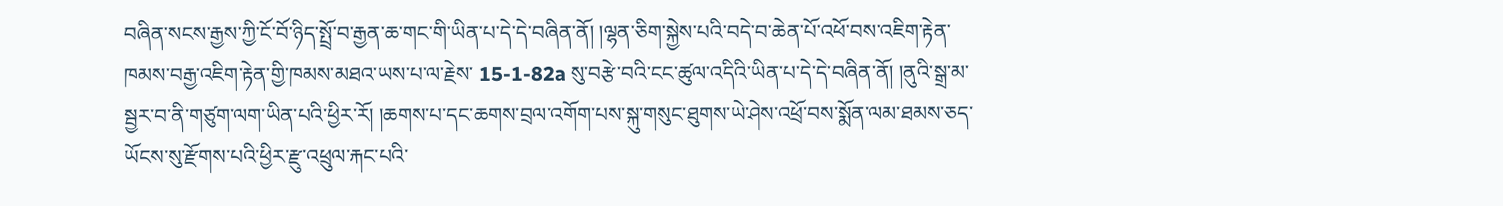བཞིན་སངས་རྒྱས་ཀྱི་ངོ་བོ་ཉིད་སྤྲོ་བ་རྒྱན་ཆ་གང་གི་ཡིན་པ་དེ་དེ་བཞིན་ནོ། །ལྷན་ཅིག་སྐྱེས་པའི་བདེ་བ་ཆེན་པོ་འཕོ་བས་འཇིག་རྟེན་ཁམས་བརྒྱ་འཇིག་རྟེན་གྱི་ཁམས་མཐའ་ཡས་པ་ལ་རྗེས་ 15-1-82a སུ་བརྩེ་བའི་ངང་ཚུལ་འདིའི་ཡིན་པ་དེ་དེ་བཞིན་ནོ། །ནུའི་སྒྲ་མ་སྦྱར་བ་ནི་གཙུག་ལག་ཡིན་པའི་ཕྱིར་རོ། །ཆགས་པ་དང་ཆགས་བྲལ་འགོག་པས་སྐུ་གསུང་ཐུགས་ཡེ་ཤེས་འཕྲོ་བས་སྨོན་ལམ་ཐམས་ཅད་ཡོངས་སུ་རྫོགས་པའི་ཕྱིར་རྫུ་འཕྲུལ་རྐང་པའི་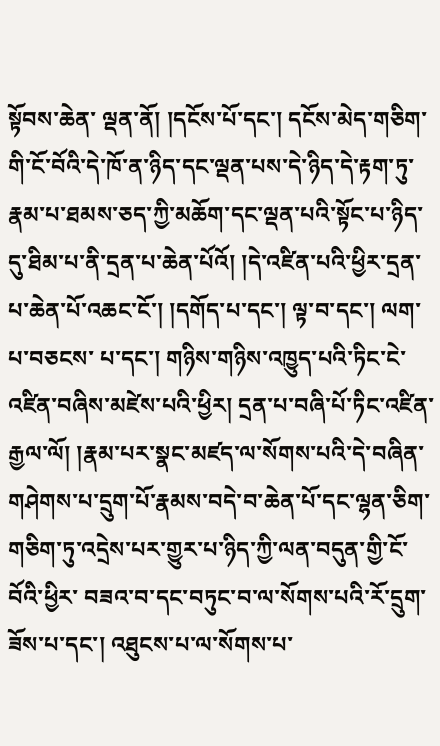སྟོབས་ཆེན་ ལྡན་ནོ། །དངོས་པོ་དང་། དངོས་མེད་གཅིག་གི་ངོ་བོའི་དེ་ཁོ་ན་ཉིད་དང་ལྡན་པས་དེ་ཉིད་དེ་རྟག་ཏུ་རྣམ་པ་ཐམས་ཅད་ཀྱི་མཆོག་དང་ལྡན་པའི་སྟོང་པ་ཉིད་དུ་ཐིམ་པ་ནི་དྲན་པ་ཆེན་པོའོ། །དེ་འཛིན་པའི་ཕྱིར་དྲན་པ་ཆེན་པོ་འཆང་ངོ་། །དགོད་པ་དང་། ལྟ་བ་དང་། ལག་པ་བཅངས་ པ་དང་། གཉིས་གཉིས་འཁྱུད་པའི་ཏིང་ངེ་འཛིན་བཞིས་མཛེས་པའི་ཕྱིར། དྲན་པ་བཞི་པོ་ཏིང་འཛིན་རྒྱལ་ལོ། །རྣམ་པར་སྣང་མཛད་ལ་སོགས་པའི་དེ་བཞིན་གཤེགས་པ་དྲུག་པོ་རྣམས་བདེ་བ་ཆེན་པོ་དང་ལྷན་ཅིག་གཅིག་ཏུ་འདྲེས་པར་གྱུར་པ་ཉིད་ཀྱི་ལན་བདུན་གྱི་ངོ་བོའི་ཕྱིར་ བཟའ་བ་དང་བཏུང་བ་ལ་སོགས་པའི་རོ་དྲུག་ཟོས་པ་དང་། འཐུངས་པ་ལ་སོགས་པ་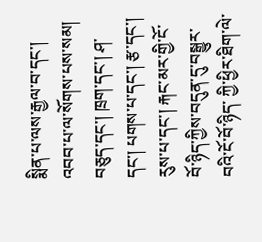སྨིན་པ་ལས་རྒྱལ་བ་དང་། འབབ་པ་ལ་སོགས་པས་སམ། བཅུད་དང་། ཁྲག་དང་། ཤ་དང་། པགས་པ་དང་། རྩ་དང་། རུས་པ་དང་། རྐང་མར་གྱི་ངོ་བོ་ཉིད་ཀྱིས་བདུན་དུ་བསྒྱུར་བའི་ངོ་བོ་ཉིད་ ཀྱི་ཕྱིར་ཐིག་ལེ་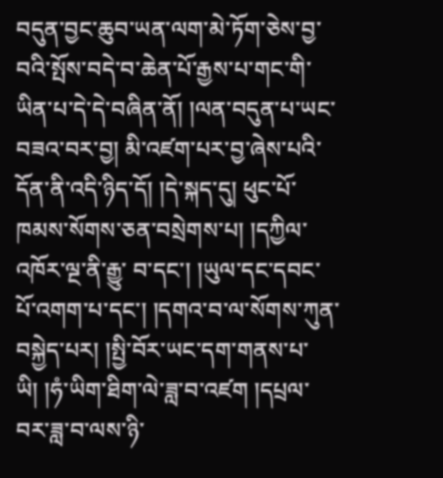བདུན་བྱང་ཆུབ་ཡན་ལག་མེ་ཏོག་ཅེས་བྱ་བའི་སྤོས་བདེ་བ་ཆེན་པོ་རྒྱས་པ་གང་གི་ཡིན་པ་དེ་དེ་བཞིན་ནོ། །ལན་བདུན་པ་ཡང་བཟའ་བར་བྱ། མི་འཛག་པར་བྱ་ཞེས་པའི་དོན་ནི་འདི་ཉིད་དོ། །དེ་སྐད་དུ། ཕུང་པོ་ཁམས་སོགས་ཅན་བསྲེགས་པ། །དཀྱིལ་འཁོར་ལྔ་ནི་རྒྱུ་ བ་དང་། །ཡུལ་དང་དབང་པོ་འགག་པ་དང་། །དགའ་བ་ལ་སོགས་ཀུན་བསྐྱེད་པར། །སྤྱི་བོར་ཡང་དག་གནས་པ་ཡི། །ཧཾ་ཡིག་ཐིག་ལེ་ཟླ་བ་འཛག །དཔྲལ་བར་ཟླ་བ་ལས་ཉི་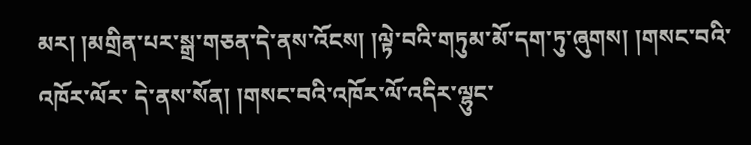མར། །མགྲིན་པར་སྒྲ་གཅན་དེ་ནས་འོངས། །ལྟེ་བའི་གཏུམ་མོ་དག་ཏུ་ཞུགས། །གསང་བའི་འཁོར་ལོར་ དེ་ནས་སོན། །གསང་བའི་འཁོར་ལོ་འདིར་ལྷུང་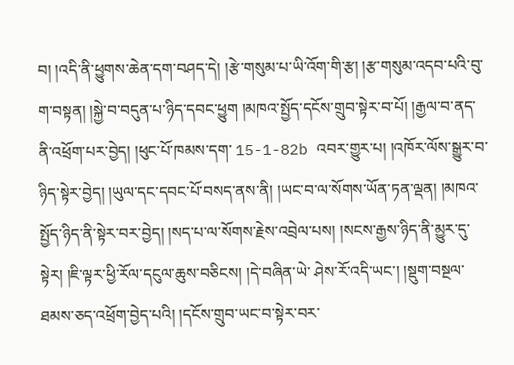བ། །འདི་ནི་ཕྱུགས་ཆེན་དག་བཤད་དེ། །རྩེ་གསུམ་པ་ཡི་འོག་གི་རྩ། །རྩ་གསུམ་འདབ་པའི་བུ་ག་བསྟན། །སྐྱེ་བ་བདུན་པ་ཉིད་དབང་ཕྱུག །མཁའ་སྤྱོད་དངོས་གྲུབ་སྟེར་བ་པོ། །རྒྱལ་བ་ནད་ནི་འཕྲོག་པར་བྱེད། །ཕུང་པོ་ཁམས་དག་ 15-1-82b འབར་གྱུར་པ། །འཁོར་ལོས་སྒྱུར་བ་ཉིད་སྟེར་བྱེད། །ཡུལ་དང་དབང་པོ་བསད་ནས་ནི། །ཡང་བ་ལ་སོགས་ཡོན་ཏན་ལྡན། །མཁའ་སྤྱོད་ཉིད་ནི་སྟེར་བར་བྱེད། །སད་པ་ལ་སོགས་རྗེས་འབྲེལ་པས། །སངས་རྒྱས་ཉིད་ནི་མྱུར་དུ་སྟེར། །ཇི་ལྟར་ཕྱི་རོལ་དངུལ་ཆུས་བཅིངས། །དེ་བཞིན་ཡེ་ ཤེས་རོ་འདི་ཡང་། །སྡུག་བསྔལ་ཐམས་ཅད་འཕྲོག་བྱེད་པའི། །དངོས་གྲུབ་ཡང་བ་སྟེར་བར་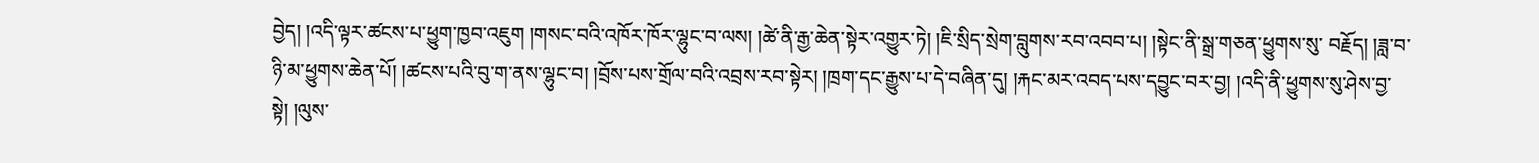བྱེད། །འདི་ལྟར་ཚངས་པ་ཕྱུག་ཁྱབ་འཇུག །གསང་བའི་འཁོར་ཁོར་ལྷུང་བ་ལས། །ཚེ་ནི་རྒྱ་ཆེན་སྟེར་འགྱུར་ཏེ། །ཇི་སྲིད་སྲེག་བླུགས་རབ་འབབ་པ། །སྟེང་ནི་སྒྲ་གཅན་ཕྱུགས་སུ་ བརྗོད། །ཟླ་བ་ཉི་མ་ཕྱུགས་ཆེན་པོ། །ཚངས་པའི་བུ་ག་ནས་ལྷུང་བ། །བྲོས་པས་གྲོལ་བའི་འབྲས་རབ་སྟེར། །ཁྲག་དང་རྒྱུས་པ་དེ་བཞིན་དུ། །རྐང་མར་འབད་པས་དབྱུང་བར་བྱ། །འདི་ནི་ཕྱུགས་སུ་ཤེས་བྱ་སྟེ། །ལུས་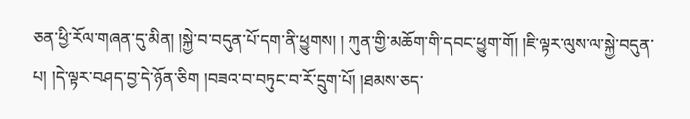ཅན་ཕྱི་རོལ་གཞན་དུ་མིན། །སྐྱེ་བ་བདུན་པོ་དག་ནི་ཕྱུགས། ། ཀུན་གྱི་མཆོག་གི་དབང་ཕྱུག་གོ། །ཇི་ལྟར་ལུས་ལ་སྐྱེ་བདུན་པ། །དེ་ལྟར་བཤད་བྱ་དེ་ཉོན་ཅིག །བཟའ་བ་བཏུང་བ་རོ་དྲུག་པོ། །ཐམས་ཅད་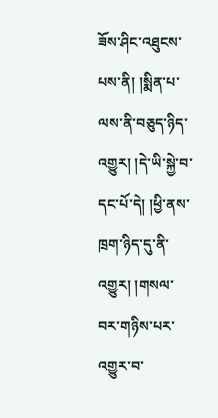ཟོས་ཤིང་འཐུངས་པས་ནི། །སྨིན་པ་ལས་ནི་བཅུད་ཉིད་འགྱུར། །དེ་ཡི་སྐྱེ་བ་དང་པོ་དེ། །ཕྱི་ནས་ཁྲག་ཉིད་དུ་ནི་འགྱུར། །གསལ་ བར་གཉིས་པར་འགྱུར་བ་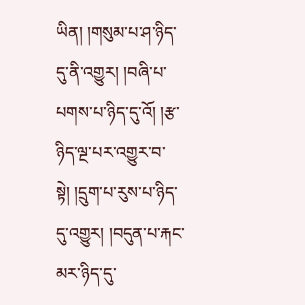ཡིན། །གསུམ་པ་ཤ་ཉིད་དུ་ནི་འགྱུར། །བཞི་པ་པགས་པ་ཉིད་དུ་འོ། །རྩ་ཉིད་ལྔ་པར་འགྱུར་བ་སྟེ། །དྲུག་པ་རུས་པ་ཉིད་དུ་འགྱུར། །བདུན་པ་རྐང་མར་ཉིད་དུ་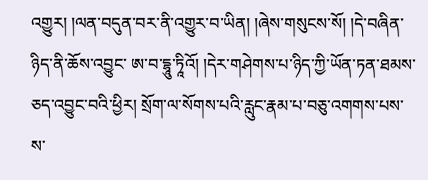འགྱུར། །ལན་བདུན་བར་ནི་འགྱུར་བ་ཡིན། །ཞེས་གསུངས་སོ། །དེ་བཞིན་ཉིད་ནི་ཆོས་འབྱུང་ ཨ་བ་དྷཱུ་ཏཱིའོ། །དེར་གཤེགས་པ་ཉིད་ཀྱི་ཡོན་ཏན་ཐམས་ཅད་འབྱུང་བའི་ཕྱིར། སྲོག་ལ་སོགས་པའི་རླུང་རྣམ་པ་བཅུ་འགགས་པས་ས་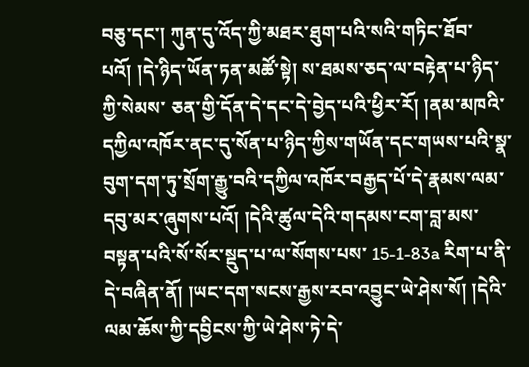བཅུ་དང་། ཀུན་དུ་འོད་ཀྱི་མཐར་ཐུག་པའི་སའི་གཏིང་ཐོབ་པའོ། །དེ་ཉིད་ཡོན་ཏན་མཚོ་སྟེ། ས་ཐམས་ཅད་ལ་བརྟེན་པ་ཉིད་ཀྱི་སེམས་ ཅན་གྱི་དོན་དེ་དང་དེ་བྱེད་པའི་ཕྱིར་རོ། །ནམ་མཁའི་དཀྱིལ་འཁོར་ནང་དུ་སོན་པ་ཉིད་ཀྱིས་གཡོན་དང་གཡས་པའི་སྣ་བུག་དག་ཏུ་སྲོག་རྒྱུ་བའི་དཀྱིལ་འཁོར་བརྒྱད་པོ་དེ་རྣམས་ལམ་དབུ་མར་ཞུགས་པའོ། །དེའི་ཚུལ་དེའི་གདམས་ངག་བླ་མས་བསྟན་པའི་སོ་སོར་སྡུད་པ་ལ་སོགས་པས་ 15-1-83a རིག་པ་ནི་དེ་བཞིན་ནོ། །ཡང་དག་སངས་རྒྱས་རབ་འབྱུང་ཡེ་ཤེས་སོ། །དེའི་ལམ་ཆོས་ཀྱི་དབྱིངས་ཀྱི་ཡེ་ཤེས་ཏེ་དེ་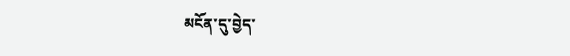མངོན་དུ་བྱེད་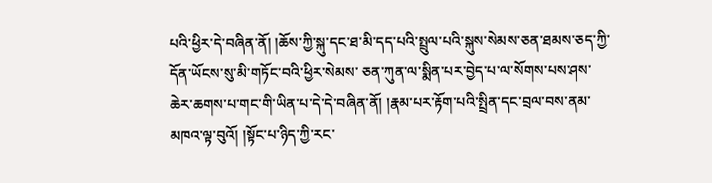པའི་ཕྱིར་དེ་བཞིན་ནོ། །ཆོས་ཀྱི་སྐུ་དང་ཐ་མི་དད་པའི་སྤྲུལ་པའི་སྐུས་སེམས་ཅན་ཐམས་ཅད་ཀྱི་དོན་ཡོངས་སུ་མི་གཏོང་བའི་ཕྱིར་སེམས་ ཅན་ཀུན་ལ་སྨིན་པར་བྱེད་པ་ལ་སོགས་པས་ཤས་ཆེར་ཆགས་པ་གང་གི་ཡིན་པ་དེ་དེ་བཞིན་ནོ། །རྣམ་པར་རྟོག་པའི་སྤྲིན་དང་བྲལ་བས་ནམ་མཁའ་ལྟ་བུའོ། །སྟོང་པ་ཉིད་ཀྱི་རང་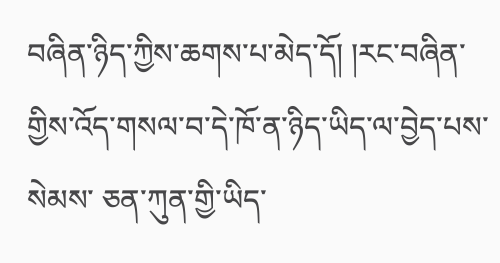བཞིན་ཉིད་ཀྱིས་ཆགས་པ་མེད་དོ། །རང་བཞིན་གྱིས་འོད་གསལ་བ་དེ་ཁོ་ན་ཉིད་ཡིད་ལ་བྱེད་པས་སེམས་ ཅན་ཀུན་གྱི་ཡིད་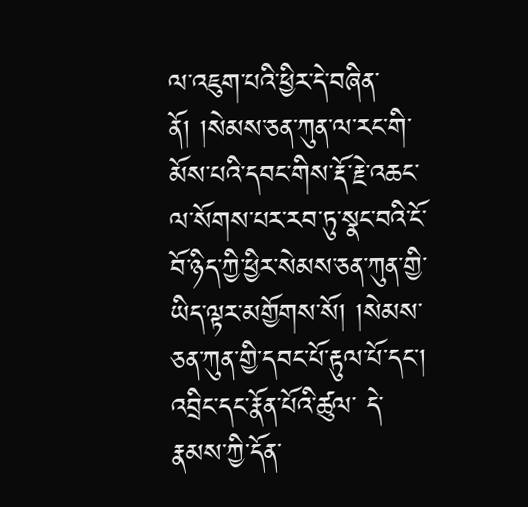ལ་འཇུག་པའི་ཕྱིར་དེ་བཞིན་ནོ། །སེམས་ཅན་ཀུན་ལ་རང་གི་མོས་པའི་དབང་གིས་རྡོ་རྗེ་འཆང་ལ་སོགས་པར་རབ་ཏུ་སྣང་བའི་ངོ་བོ་ཉིད་ཀྱི་ཕྱིར་སེམས་ཅན་ཀུན་གྱི་ཡིད་ལྟར་མགྱོགས་སོ། །སེམས་ཅན་ཀུན་གྱི་དབང་པོ་རྟུལ་པོ་དང་། འབྲིང་དང་རྣོན་པོའི་ཚུལ་ དེ་རྣམས་ཀྱི་དོན་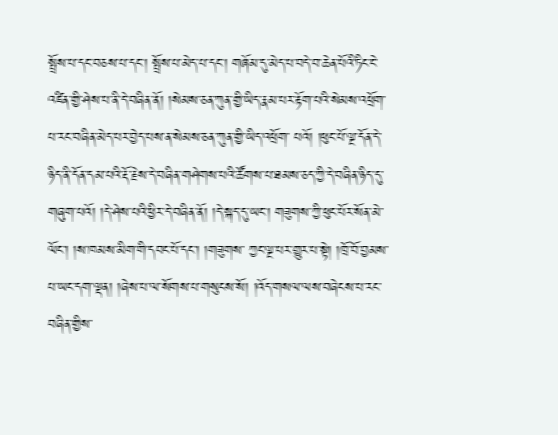སྤྲོས་པ་དང་བཅས་པ་དང་། སྤྲོས་པ་མེད་པ་དང་། གཞོམ་དུ་མེད་པ་བདེ་བ་ཆེན་པོའི་ཏིང་ངེ་འཛིན་གྱི་ཤེས་པ་ནི་དེ་བཞིན་ནོ། །སེམས་ཅན་ཀུན་གྱི་ཡིད་རྣམ་པར་རྟོག་པའི་སེམས་འཕྲོག་པ་རང་བཞིན་མེད་པར་བྱེད་པས་ན་སེམས་ཅན་ཀུན་གྱི་ཡིད་འཕྲོག་ པའོ། །ཕུང་པོ་ལྔ་དོན་དེ་ཉིད་ནི་དོན་དམ་པའི་རྡོ་རྗེས་དེ་བཞིན་གཤེགས་པའི་ཚོགས་པ་ཐམས་ཅད་ཀྱི་དེ་བཞིན་ཉིད་དུ་གཞུག་པའོ། །དེ་ཤེས་པའི་ཕྱིར་དེ་བཞིན་ནོ། །དེ་སྐད་དུ་ཡང་། གཟུགས་ཀྱི་ཕུང་པོར་སོན་མེ་ལོང་། །ས་ཁམས་མིག་གི་དབང་པོ་དང་། །གཟུགས་ ཀྱང་ལྔ་པར་གྱུར་པ་སྟེ། །ཁྲོ་བོ་བྱམས་པ་ཡང་དག་ལྡན། །ཞེས་པ་ལ་སོགས་པ་གསུངས་སོ། །འོད་གསལ་ལས་བཞེངས་པ་རང་བཞིན་གྱིས་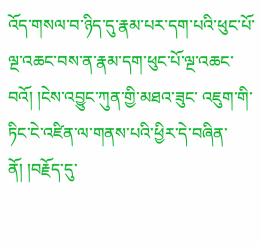འོད་གསལ་བ་ཉིད་དུ་རྣམ་པར་དག་པའི་ཕུང་པོ་ལྔ་འཆང་བས་ན་རྣམ་དག་ཕུང་པོ་ལྔ་འཆང་བའོ། །ངེས་འབྱུང་ཀུན་གྱི་མཐའ་ཟུང་ འཇུག་གི་ཏིང་ངེ་འཛིན་ལ་གནས་པའི་ཕྱིར་དེ་བཞིན་ནོ། །བརྗོད་དུ་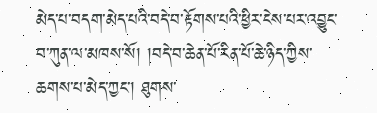མེད་པ་བདག་མེད་པའི་བདེ་བ་རྟོགས་པའི་ཕྱིར་ངེས་པར་འབྱུང་བ་ཀུན་ལ་མཁས་སོ། །བདེ་བ་ཆེན་པོ་རིན་པོ་ཆེ་ཉིད་ཀྱིས་ཆགས་པ་མེད་ཀྱང་། ཐུགས་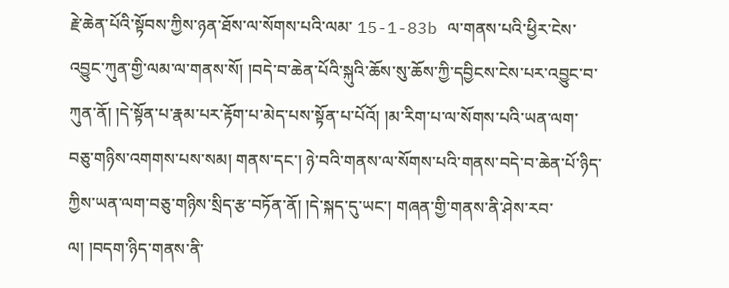རྗེ་ཆེན་པོའི་སྟོབས་ཀྱིས་ཉན་ཐོས་ལ་སོགས་པའི་ལམ་ 15-1-83b ལ་གནས་པའི་ཕྱིར་ངེས་འབྱུང་ཀུན་གྱི་ལམ་ལ་གནས་སོ། །བདེ་བ་ཆེན་པོའི་སྐུའི་ཆོས་སུ་ཆོས་ཀྱི་དབྱིངས་ངེས་པར་འབྱུང་བ་ཀུན་ནོ། །དེ་སྟོན་པ་རྣམ་པར་རྟོག་པ་མེད་པས་སྟོན་པ་པོའོ། །མ་རིག་པ་ལ་སོགས་པའི་ཡན་ལག་བཅུ་གཉིས་འགགས་པས་སམ། གནས་དང་། ཉེ་བའི་གནས་ལ་སོགས་པའི་གནས་བདེ་བ་ཆེན་པོ་ཉིད་ཀྱིས་ཡན་ལག་བཅུ་གཉིས་སྲིད་རྩ་བཏོན་ནོ། །དེ་སྐད་དུ་ཡང་། གཞན་གྱི་གནས་ནི་ཤེས་རབ་ལ། །བདག་ཉིད་གནས་ནི་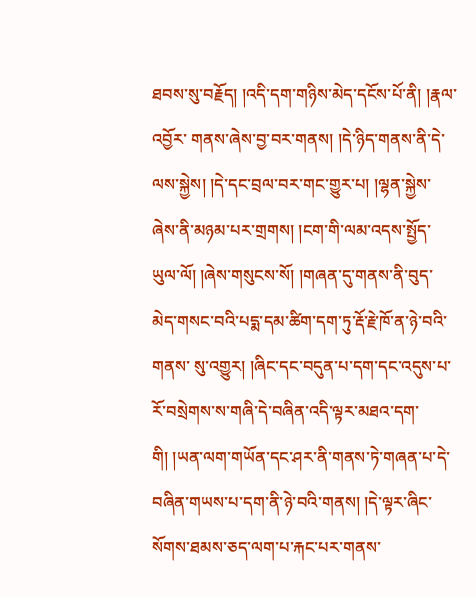ཐབས་སུ་བརྗོད། །འདི་དག་གཉིས་མེད་དངོས་པོ་ནི། །རྣལ་འབྱོར་ གནས་ཞེས་བྱ་བར་གནས། །དེ་ཉིད་གནས་ནི་དེ་ལས་སྐྱེས། །དེ་དང་བྲལ་བར་གང་གྱུར་པ། །ལྷན་སྐྱེས་ཞེས་ནི་མཉམ་པར་གྲགས། །ངག་གི་ལམ་འདས་སྤྱོད་ཡུལ་ལོ། །ཞེས་གསུངས་སོ། །གཞན་དུ་གནས་ནི་བུད་མེད་གསང་བའི་པདྨ་དམ་ཚིག་དག་ཏུ་རྡོ་རྗེ་ཁོ་ན་ཉེ་བའི་གནས་ སུ་འགྱུར། །ཞིང་དང་བདུན་པ་དག་དང་འདུས་པ་རོ་བསྲེགས་ས་གཞི་དེ་བཞིན་འདི་ལྟར་མཐའ་དག་གི། །ཡན་ལག་གཡོན་དང་ཤར་ནི་གནས་ཏེ་གཞན་པ་དེ་བཞིན་གཡས་པ་དག་ནི་ཉེ་བའི་གནས། །དེ་ལྟར་ཞིང་སོགས་ཐམས་ཅད་ལག་པ་རྐང་པར་གནས་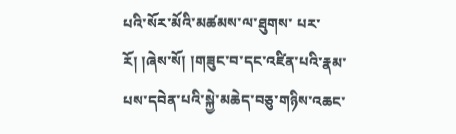པའི་སོར་མོའི་མཚམས་ལ་ཐུགས་ པར་རོ། །ཞེས་སོ། །གཟུང་བ་དང་འཛིན་པའི་རྣམ་པས་དབེན་པའི་སྐྱེ་མཆེད་བཅུ་གཉིས་འཆང་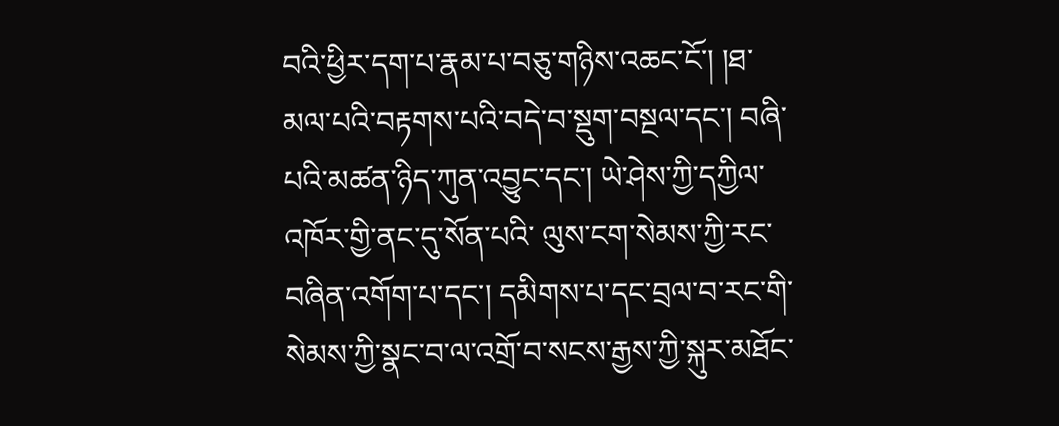བའི་ཕྱིར་དག་པ་རྣམ་པ་བཅུ་གཉིས་འཆང་ངོ་། །ཐ་མལ་པའི་བརྟགས་པའི་བདེ་བ་སྡུག་བསྔལ་དང་། བཞི་པའི་མཚན་ཉིད་ཀུན་འབྱུང་དང་། ཡེ་ཤེས་ཀྱི་དཀྱིལ་འཁོར་གྱི་ནང་དུ་སོན་པའི་ ལུས་ངག་སེམས་ཀྱི་རང་བཞིན་འགོག་པ་དང་། དམིགས་པ་དང་བྲལ་བ་རང་གི་སེམས་ཀྱི་སྣང་བ་ལ་འགྲོ་བ་སངས་རྒྱས་ཀྱི་སྐུར་མཐོང་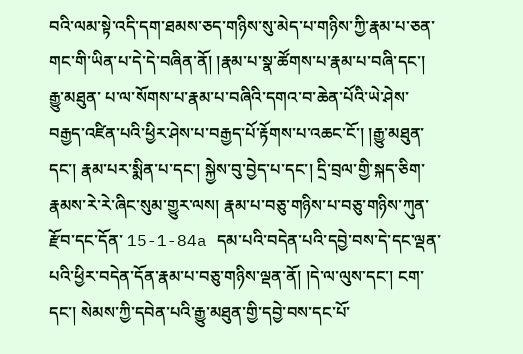བའི་ལམ་སྟེ་འདི་དག་ཐམས་ཅད་གཉིས་སུ་མེད་པ་གཉིས་ཀྱི་རྣམ་པ་ཅན་གང་གི་ཡིན་པ་དེ་དེ་བཞིན་ནོ། །རྣམ་པ་སྣ་ཚོགས་པ་རྣམ་པ་བཞི་དང་། རྒྱུ་མཐུན་ པ་ལ་སོགས་པ་རྣམ་པ་བཞིའི་དགའ་བ་ཆེན་པོའི་ཡེ་ཤེས་བརྒྱད་འཛིན་པའི་ཕྱིར་ཤེས་པ་བརྒྱད་པོ་རྟོགས་པ་འཆང་ངོ་། །རྒྱུ་མཐུན་དང་། རྣམ་པར་སྨིན་པ་དང་། སྐྱེས་བུ་བྱེད་པ་དང་། དྲི་བྲལ་གྱི་སྐད་ཅིག་རྣམས་རེ་རེ་ཞིང་སུམ་གྱུར་ལས། རྣམ་པ་བཅུ་གཉིས་པ་བཅུ་གཉིས་ཀུན་རྫོབ་དང་དོན་ 15-1-84a དམ་པའི་བདེན་པའི་དབྱེ་བས་དེ་དང་ལྡན་པའི་ཕྱིར་བདེན་དོན་རྣམ་པ་བཅུ་གཉིས་ལྡན་ནོ། །དེ་ལ་ལུས་དང་། ངག་དང་། སེམས་ཀྱི་དབེན་པའི་རྒྱུ་མཐུན་གྱི་དབྱེ་བས་དང་པོ་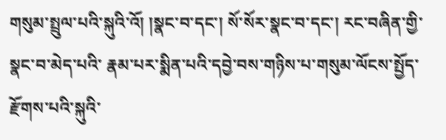གསུམ་སྤྲུལ་པའི་སྐུའི་འོ། །སྣང་བ་དང་། སོ་སོར་སྣང་བ་དང་། རང་བཞིན་གྱི་སྣང་བ་མེད་པའི་ རྣམ་པར་སྨིན་པའི་དབྱེ་བས་གཉིས་པ་གསུམ་ལོངས་སྤྱོད་རྫོགས་པའི་སྐུའི་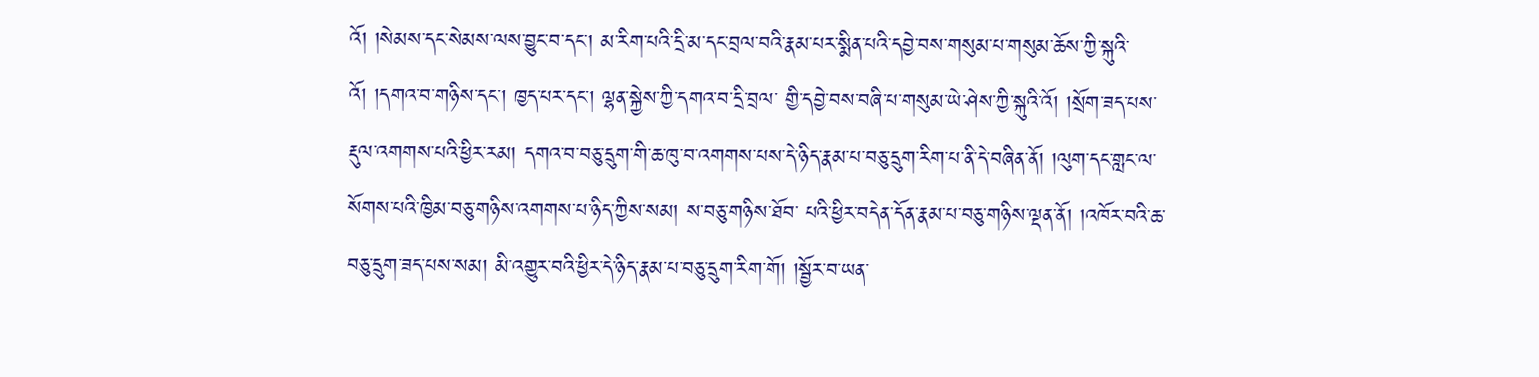འོ། །སེམས་དང་སེམས་ལས་བྱུང་བ་དང་། མ་རིག་པའི་དྲི་མ་དང་བྲལ་བའི་རྣམ་པར་སྨིན་པའི་དབྱེ་བས་གསུམ་པ་གསུམ་ཆོས་ཀྱི་སྐུའི་འོ། །དགའ་བ་གཉིས་དང་། ཁྱད་པར་དང་། ལྷན་སྐྱེས་ཀྱི་དགའ་བ་དྲི་བྲལ་ གྱི་དབྱེ་བས་བཞི་པ་གསུམ་ཡེ་ཤེས་ཀྱི་སྐུའི་འོ། །སྲོག་ཟད་པས་རྡུལ་འགགས་པའི་ཕྱིར་རམ། དགའ་བ་བཅུ་དྲུག་གི་ཆ་ཁུ་བ་འགགས་པས་དེ་ཉིད་རྣམ་པ་བཅུ་དྲུག་རིག་པ་ནི་དེ་བཞིན་ནོ། །ལུག་དང་གླང་ལ་སོགས་པའི་ཁྱིམ་བཅུ་གཉིས་འགགས་པ་ཉིད་ཀྱིས་སམ། ས་བཅུ་གཉིས་ཐོབ་ པའི་ཕྱིར་བདེན་དོན་རྣམ་པ་བཅུ་གཉིས་ལྡན་ནོ། །འཁོར་བའི་ཆ་བཅུ་དྲུག་ཟད་པས་སམ། མི་འགྱུར་བའི་ཕྱིར་དེ་ཉིད་རྣམ་པ་བཅུ་དྲུག་རིག་གོ། །སྦྱོར་བ་ཡན་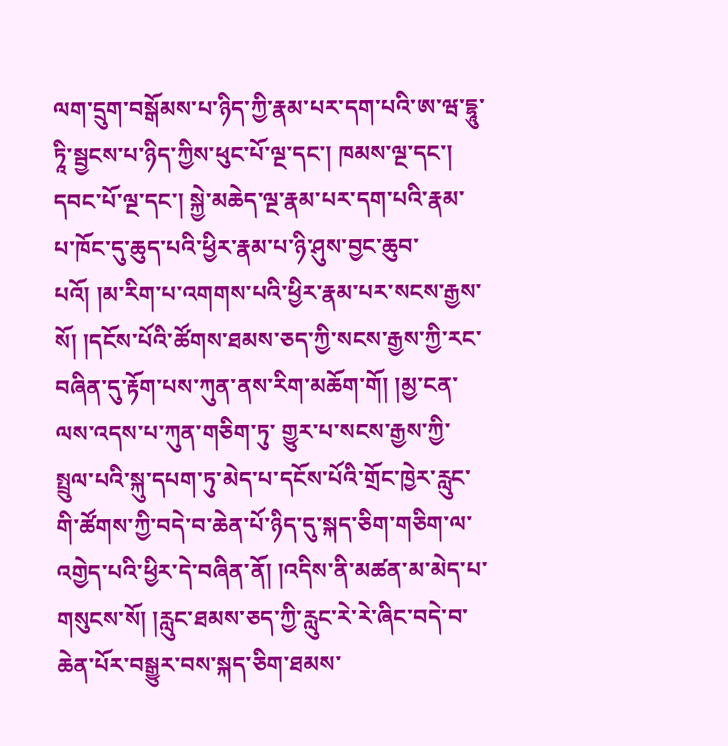ལག་དྲུག་བསྒོམས་པ་ཉིད་ཀྱི་རྣམ་པར་དག་པའི་ཨ་ཝ་དྷཱུ་ཏཱི་སྦྱངས་པ་ཉིད་ཀྱིས་ཕུང་པོ་ལྔ་དང་། ཁམས་ལྔ་དང་། དབང་པོ་ལྔ་དང་། སྐྱེ་མཆེད་ལྔ་རྣམ་པར་དག་པའི་རྣམ་པ་ཁོང་དུ་ཆུད་པའི་ཕྱིར་རྣམ་པ་ཉི་ཤུས་བྱང་ཆུབ་པའོ། །མ་རིག་པ་འགགས་པའི་ཕྱིར་རྣམ་པར་སངས་རྒྱས་སོ། །དངོས་པོའི་ཚོགས་ཐམས་ཅད་ཀྱི་སངས་རྒྱས་ཀྱི་རང་བཞིན་དུ་རྟོག་པས་ཀུན་ནས་རིག་མཆོག་གོ། །མྱ་ངན་ལས་འདས་པ་ཀུན་གཅིག་ཏུ་ གྱུར་པ་སངས་རྒྱས་ཀྱི་སྤྲུལ་པའི་སྐུ་དཔག་ཏུ་མེད་པ་དངོས་པོའི་གྲོང་ཁྱེར་རླུང་གི་ཚོགས་ཀྱི་བདེ་བ་ཆེན་པོ་ཉིད་དུ་སྐད་ཅིག་གཅིག་ལ་འགྱེད་པའི་ཕྱིར་དེ་བཞིན་ནོ། །འདིས་ནི་མཚན་མ་མེད་པ་གསུངས་སོ། །རླུང་ཐམས་ཅད་ཀྱི་རླུང་རེ་རེ་ཞིང་བདེ་བ་ཆེན་པོར་བསྒྱུར་བས་སྐད་ཅིག་ཐམས་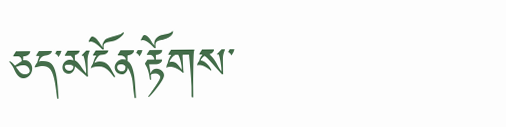ཅད་མངོན་རྟོགས་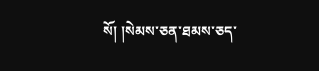སོ། །སེམས་ཅན་ཐམས་ཅད་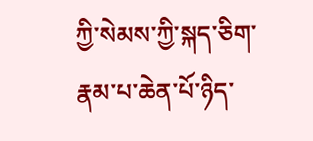ཀྱི་སེམས་ཀྱི་སྐད་ཅིག་རྣམ་པ་ཆེན་པོ་ཉིད་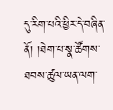དུ་རིག་པའི་ཕྱིར་དེ་བཞིན་ནོ། །ཐེག་པ་སྣ་ཚོགས་ཐབས་ཚུལ་ཡན་ལག་